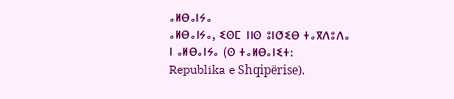ⴰⵍⴱⴰⵏⵢⴰ
ⴰⵍⴱⴰⵏⵢⴰ, ⵉⵙⵎ ⵏⵏⵙ ⵓⵏⵚⵉⴱ ⵜⴰⴳⴷⵓⴷⴰ ⵏ ⴰⵍⴱⴰⵏⵢⴰ (ⵙ ⵜⴰⵍⴱⴰⵏⵉⵜ: Republika e Shqipërise).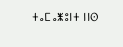ⵜⴰⵎⴰⵥⵓⵏⵜ ⵏⵏⵙ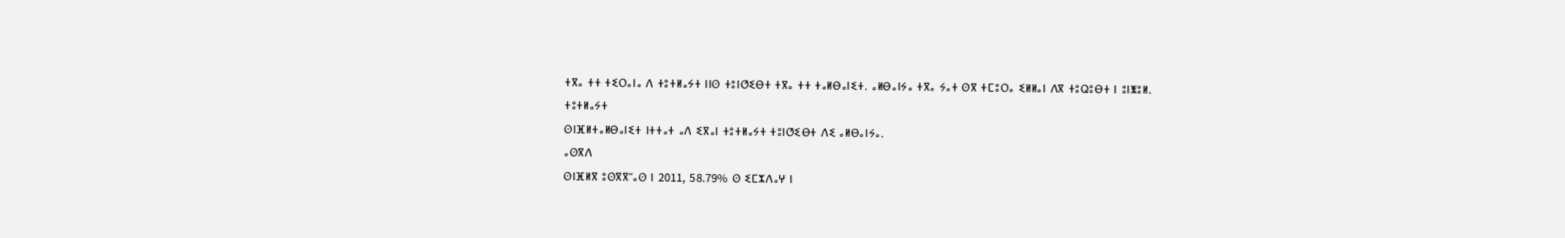ⵜⴳⴰ ⵜⵜ ⵜⵉⵔⴰⵏⴰ ⴷ ⵜⵓⵜⵍⴰⵢⵜ ⵏⵏⵙ ⵜⵓⵏⵚⵉⴱⵜ ⵜⴳⴰ ⵜⵜ ⵜⴰⵍⴱⴰⵏⵉⵜ. ⴰⵍⴱⴰⵏⵢⴰ ⵜⴳⴰ ⵢⴰⵜ ⵙⴳ ⵜⵎⵓⵔⴰ ⵉⵍⵍⴰⵏ ⴷⴳ ⵜⵓⵕⵓⴱⵜ ⵏ ⵓⵏⵥⵓⵍ.
ⵜⵓⵜⵍⴰⵢⵜ
ⵙⵏⴼⵍⵜⴰⵍⴱⴰⵏⵉⵜ ⵏⵜⵜⴰⵜ ⴰⴷ ⵉⴳⴰⵏ ⵜⵓⵜⵍⴰⵢⵜ ⵜⵓⵏⵚⵉⴱⵜ ⴷⵉ ⴰⵍⴱⴰⵏⵢⴰ.
ⴰⵙⴳⴷ
ⵙⵏⴼⵍⴳ ⵓⵙⴳⴳⵯⴰⵙ ⵏ 2011, 58.79% ⵙ ⵉⵎⵣⴷⴰⵖ ⵏ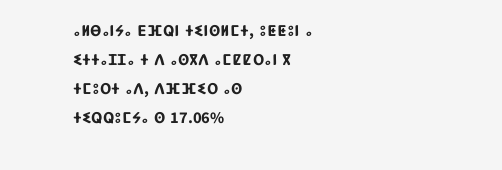ⴰⵍⴱⴰⵏⵢⴰ ⴹⴼⵕⵏ ⵜⵉⵏⵙⵍⵎⵜ, ⵓⵟⵟⵓⵏ ⴰ ⵉⵜⵜⴰⵊⵊⴰ ⵜ ⴷ ⴰⵙⴳⴷ ⴰⵎⵇⵇⵔⴰⵏ ⴳ ⵜⵎⵓⵔⵜ ⴰⴷ, ⴷⴼⴼⵉⵔ ⴰⵙ ⵜⵉⵕⵕⵓⵎⵢⴰ ⵙ 17.06%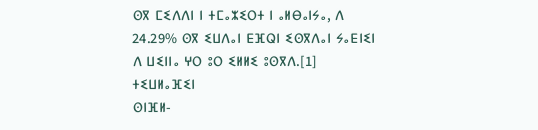ⵙⴳ ⵎⵉⴷⴷⵏ ⵏ ⵜⵎⴰⵣⵉⵔⵜ ⵏ ⴰⵍⴱⴰⵏⵢⴰ, ⴷ 24.29% ⵙⴳ ⵉⵡⴷⴰⵏ ⴹⴼⵕⵏ ⵉⵙⴳⴷⴰⵏ ⵢⴰⴹⵏⵉⵏ ⴷ ⵡⵉⵏⵏⴰ ⵖⵔ ⵓⵔ ⵉⵍⵍⵉ ⵓⵙⴳⴷ.[1]
ⵜⵉⵡⵍⴰⴼⵉⵏ
ⵙⵏⴼⵍ-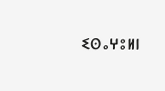ⵉⵙⴰⵖⵓⵍⵏ